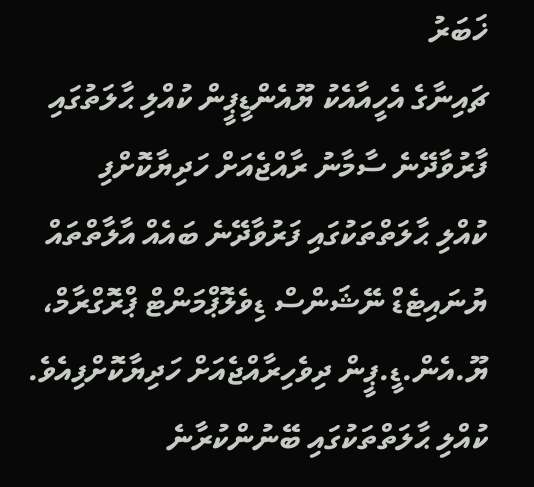ޚަބަރު
ޗައިނާގެ އެހީއާއެކު ޔޫއެންޑީޕީން ކުއްލި ޙާލަތުގައި ފާރުވާދޭނެ ސާމާނު ރާއްޖެއަށް ހަދިޔާކޮށްފި
ކުއްލި ޙާލަތްތަކުގައި ފަރުވާދޭނެ ބައެއް އާލާތްތައް ޔުނައިޓެޑް ނޭޝަންސް ޑިވެލޮޕްމަންޓް ޕްރޮގްރާމް، ޔޫ.އެން.ޑީ.ޕީން ދިވެހިރާއްޖެއަށް ހަދިޔާކޮށްފިއެވެ.
ކުއްލި ޙާލަތްތަކުގައި ބޭނުންކުރާނެ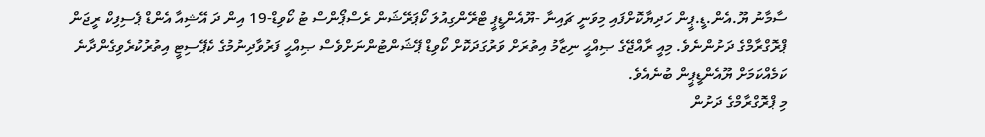ސާމާނު ޔޫ.އެން.ޑީ.ޕީން ހަދިޔާކޮށްފައި މިވަނީ ޗައިނާ -ޔޫއެންޑީޕީ ޓްރޭންގިއުލަ ކޯޕަރޭޝަން ރެސްޕޯންސް ޓު ކޯވިޑް-19 އިން ދަ އޭޝިއާ އެންޑް ޕެސިފިކް ރީޖަން ޕްރޮގްރާމްގެ ދަށުންނެވެ. މިއީ ރާއްޖޭގެ ޞިއްޙީ ނިޒާމު އިތުރަށް ވަރުގަދަކޮށް ކޯވިޑް ޕޭޝަންޓުންނަށްވެސް ޞިއްޙީ ފަރުވާދިނުމުގެ ކެޕޭސިޓީ އިތުރުކުރެވިގެންދާނެ ކަމެއްކަމަށް ޔޫއެންޑީޕީން ބުނެއެވެ.
މި ޕްރޮގްރާމްގެ ދަށުން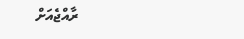ރާއްޖެއަށް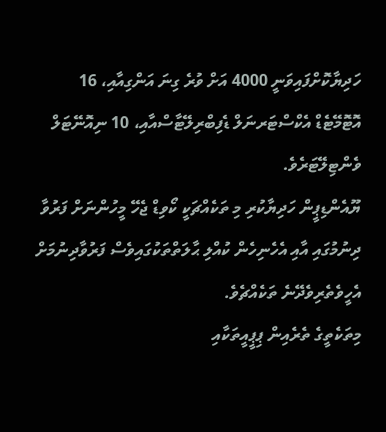ހަދިޔާކޮށްފައިވަނީ 4000 އަށް ވުރެ ގިނަ އަންގިއާއި، 16 އޮޓޮމޭޓެޑް އެކްސްޓަރނަލް ޑެފިބްރިލޭޓާސްއާއި، 10 ނިއޮނޭޓަލް ވެންޓިލޭޓަރެވެ.
ޔޫއެންޑިޕީން ހަދިޔާކުރި މި ތަކެއްޗަކީ ކޯވިޑް ޖެހޭ މީހުންނަށް ފަރުވާ ދިނުމުގައި އާއި އެހެނިހެން ކުއްލި ޙާލަތްތަކުގައިވެސް ފަރުވާދިނުމަށް އެހީވެތެރިވެދޭނެ ތަކެއްޗެވެ.
މިތަކެތީގެ ތެރެއިން ޕިޕީއީތަކާއި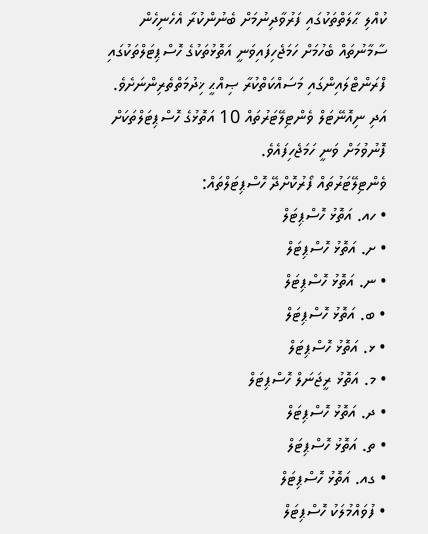ކުއްލި ޙާލަތްތަކުގައި ފަރުވާދިނުމަށް ބެނުންކުރާ އެހެނިހެން ސާމާނުތައް ބެހުމަށް ހަމަޖެހިފައިވަނީ އަތޮޅުތަކުގެ ހޮސްޕިޓަލްތަކުގައި ފްރަންޓްލައިންގައި މަސައްކަތްކުރާ ޞިއްޙީ ޚިދުމަތްތެރިންނަށެވެ. އަދި ނިއޮނޭޓަލް ވެންޓިލޭޓަރުތައް 10 އަތޮޅުގެ ހޮސްޕިޓަލްތަކަށް ފޮނުވުމަށް ވަނީ ހަމަޖެހިފައެވެ.
ވެންޓިލޭޓަރުތައް ފޯރުކޮށްދޭ ހޮސްޕިޓަލްތައް:
• ހއ. އަތޮޅު ހޮސްޕިޓަލް
• ށ. އަތޮޅު ހޮސްޕިޓަލް
• ނ. އަތޮޅު ހޮސްޕިޓަލް
• ބ. އަތޮޅު ހޮސްޕިޓަލް
• ޅ. އަތޮޅު ހޮސްޕިޓަލް
• މ. އަތޮޅު ރީޖަނަލް ހޮސްޕިޓަލް
• ދ. އަތޮޅު ހޮސްޕިޓަލް
• ތ. އަތޮޅު ހޮސްޕިޓަލް
• ގއ. އަތޮޅު ހޮސްޕިޓަލް
• ފުވައްމުލަކު ހޮސްޕިޓަލް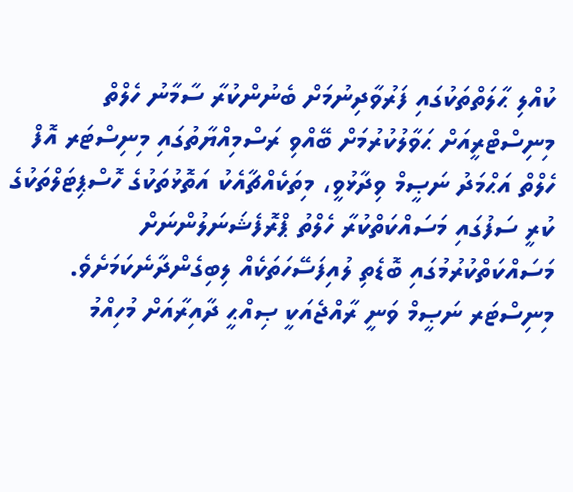ކުއްލި ޙާލަތްތަކުގައި ފަރުވާދިނުމަށް ބެނުންކުރާ ސާމާނު ހެލްތް މިނިސްޓްރީއަށް ޙަވާލުކުރުމަށް ބޭއްވި ރަސްމިއްޔާތުގައި މިނިސްޓަރ އޮފް ހެލްތް އަޙްމަދު ނަޞީމް ވިދާޅުވީ، މިތަކެއްޗާއެކު އަތޮޅުތަކުގެ ހޮސްޕިޓަލްތަކުގެ ކުރީ ސަފުގައި މަސައްކަތްކުރާ ހެލްތު ޕްރޮފެޝަނަލުންނަށް މަސައްކަތްކުރުމުގައި ބޮޑެތި ލުއިފަސޭހަތަކެއް ލިބިގެންދާނެކަމަށެވެ.
މިނިސްޓަރ ނަޞީމް ވަނީ ރާއްޖެއަކީ ޞިއްޙީ ދާއިރާއަށް މުހިއްމު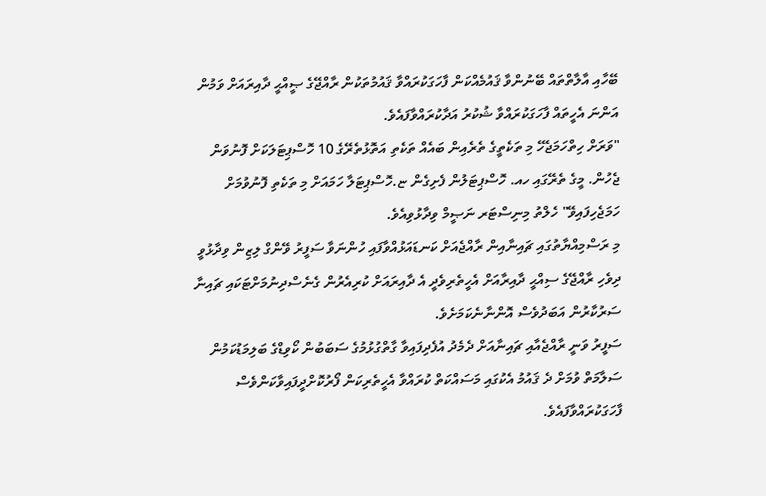ބޭހާއި އާލާތްތައް ބޭނުންވާ ޤައުމެއްކަން ފާހަގަކުރައްވާ ޤައުމުތަކުން ރާއްޖޭގެ ޞީއްޙީ ދާއިރައަށް ވަމުން އަންނަ އެހީތައް ފާހަގަކުރައްވާ ޝުކުރު އަދާކުރައްވާފައެވެ.
"ވަރަށް ހިތްހަމަޖެހޭ މި ތަކެތީގެ ތެރެއިން ބައެއް ތަކެތި އަތޮޅުތެރޭގެ 10 ހޮސްޕިޓަލަކަށް ފޮނުވަން ޖެހުން. މީގެ ތެރޭގައި ހއ. ހޮސްޕިޓަލުން ފެށިގެން ޏ.ހޮސްޕިޓަލާ ހަމައަށް މި ތަކެތި ފޮނުވުމަށް ހަމަޖެހިފައިވޭ" ހެލްތު މިނިސްޓަރ ނަޞީމް ވިދާޅުވިއެވެ.
މި ރަސްމިއްޔާތުގައި ޗައިނާއިން ރާއްޖެއަށް ކަނޑައަޅުއްވާފައި ހުންނަވާ ސަފީރު ވޭންގް ލިޒިން ވިދާޅުވީ ދިވެހި ރާއްޖޭގެ ސިއްޙީ ދާއިރާއަށް އެހީތެރިވެދީ އެ ދާއިރައަށް ކުރިއެރުން ގެނެސްދިނުމަށްޓަކައި ޗައިނާ ސަރުކާރުން އަބަދުވެސް އޮންނާނެކަމަށެވެ.
ސަފީރު ވަނީ ރާއްޖެއާއި ޗައިނާއަށް ދެމެދު އުފެދިފައިވާ ގާތްގުޅުމުގެ ސަބަބުން ކޯވިޑްގެ ބަލިމަޑުކަމުން ސަލާމަތް ވުމަށް ދެ ޤައުމު އެކުގައި މަސައްކަތް ކުރައްވާ އެހީތެރިކަން ފޯރުކޮށްދީފައިވާކަންވެސް ފާހަގަކުރައްވާފައެވެ.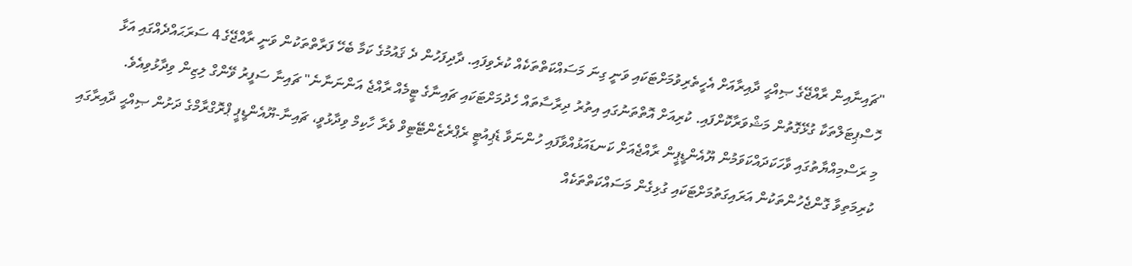"ޗައިނާއިން ރާއްޖޭގެ ޞިއްޙީ ދާއިރާއަށް އެހީތެރިވުމަށްޓަކައި ވަނީ ގިނަ މަސައްކަތްތަކެއް ކުރެވިފައި. ދާދިފަހުން ދެ ޤައުމުގެ ކަމާ ބެހޭ ފަރާތްތަކުން ވަނީ ރާއްޖޭގެ 4 ސަރަޙައްދެއްގައި އަޅާ ހޮސްޕިޓަލްތަކާ ގުޅޭގޮތުން މަޝްވަރާކޮށްފައި. ކުރިއަށް އޮތްތަނުގައި އިތުރު ދިރާސާތައް ހެދުމަށްޓަކައި ޗައިނާގެ ޓީމެއް ރާއްޖެ އަންނަނާނެ" ޗައިނާ ސަފީރު ވޭންގް ލިޒިން ވިދާޅުވިއެވެ.
މި ރަސްމިއްޔާތުގައި ވާހަކަދައްކަވަމުން ޔޫއެންޑީޕީން ރާއްޖެއަށް ކަނޑައަޅުއްވާފައި ހުންނަވާ ޑެޕިއުޓީ ރެޕްރެޒެންޓޭޓިވް ވެރާ ހާކިމް ވިދާޅުވީ، ޗައިނާ-ޔޫއެންޑީޕީ ޕްރޮގްރާމްގެ ދަށުން ޞިއްޙީ ދާއިރާގައި ކުރިމަތިވާ ގޮންޖެހުންތަކުން އަރައިގަތުމަށްޓަކައި ގުޅިގެން މަސައްކަތްތަކެއް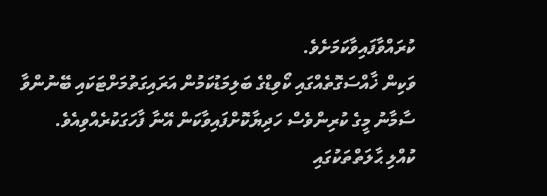ކުރައްވާފައިވާކަމަށެވެ.
ވަކިން ޚާއްސަގޮތެއްގައި ކޯވިޑްގެ ބަލިމަޑުކަމުން އަރައިގަތުމަށްޓަކައި ބޭނުންވާ ސާމާނު މީގެ ކުރިންވެސް ހަދިޔާކޮށްފައިވާކަން އޭނާ ފާހަގަކުރެއްވިއެވެ.
ކުއްލި ޙާލަތްތަކުގައި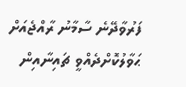ފަރުވާދޭނެ ސާމާނު ރާއްޖެއަށް ޙަވާލުކޮށްދެއްވީ ޗައިނާއިން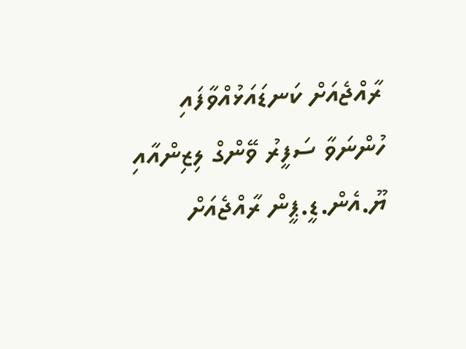ރާއްޖެއަށް ކަނޑައަޅުއްވާފައި ހުންނަވާ ސަފީރު ވޭންގް ލިޒިންއާއި ޔޫ.އެން.ޑީ.ޕީން ރާއްޖެއަށް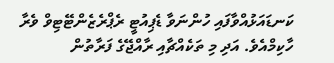ކަނޑައަޅުއްވާފައި ހުންނަވާ ޑެޕިއުޓީ ރެޕްރެޒެންޓޭޓިވް ވެރާ ހާކިމްއެވެ. އަދި މި ތަކެއްޗާއި ރާއްޖޭގެ ފަރާތުން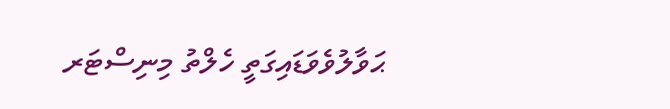ޙަވާލުވެވަޑައިގަތީ ހެލްތު މިނިސްޓަރ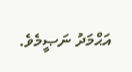އަޙްމަދު ނަޞީމެވެ.